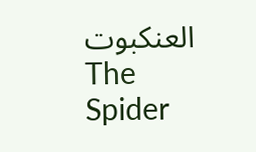العنكبوت
The Spider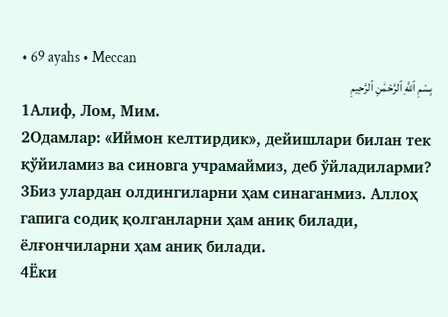• 69 ayahs • Meccan
بِسْمِ ٱللَّهِ ٱلرَّحْمَٰنِ ٱلرَّحِيمِ
1Алиф, Лом, Мим.
2Одамлар: «Иймон келтирдик», дейишлари билан тек қўйиламиз ва синовга учрамаймиз, деб ўйладиларми?
3Биз улардан олдингиларни ҳам синаганмиз. Аллоҳ гапига содиқ қолганларни ҳам аниқ билади, ёлғончиларни ҳам аниқ билади.
4Ёки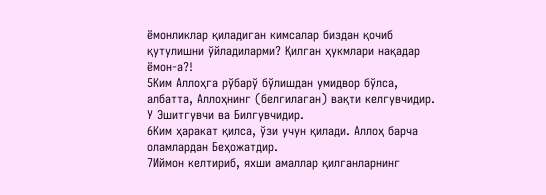ёмонликлар қиладиган кимсалар биздан қочиб қутулишни ўйладиларми? Қилган ҳукмлари нақадар ёмон-а?!
5Ким Аллоҳга рўбарў бўлишдан умидвор бўлса, албатта, Аллоҳнинг (белгилаган) вақти келгувчидир. У Эшитгувчи ва Билгувчидир.
6Ким ҳаракат қилса, ўзи учун қилади. Аллоҳ барча оламлардан Беҳожатдир.
7Иймон келтириб, яхши амаллар қилганларнинг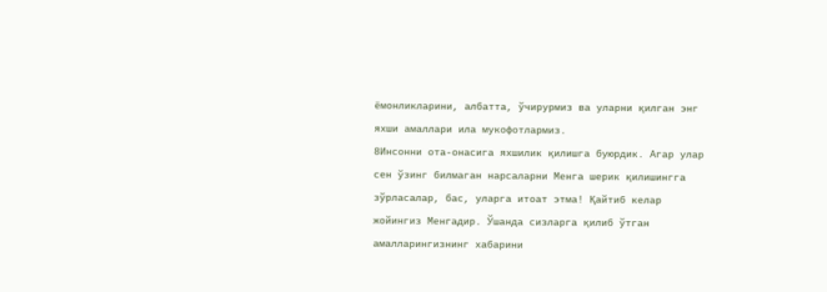ёмонликларини, албатта, ўчирурмиз ва уларни қилган энг яхши амаллари ила мукофотлармиз.
8Инсонни ота-онасига яхшилик қилишга буюрдик. Агар улар сен ўзинг билмаган нарсаларни Менга шерик қилишингга зўрласалар, бас, уларга итоат этма! Қайтиб келар жойингиз Менгадир. Ўшанда сизларга қилиб ўтган амалларингизнинг хабарини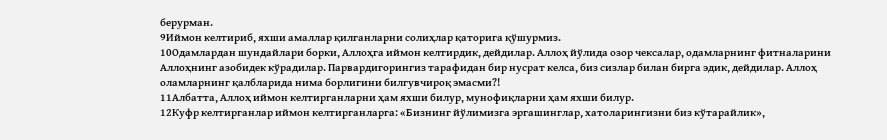берурман.
9Иймон келтириб, яхши амаллар қилганларни солиҳлар қаторига қўшурмиз.
10Одамлардан шундайлари борки, Аллоҳга иймон келтирдик, дейдилар. Аллоҳ йўлида озор чексалар, одамларнинг фитналарини Аллоҳнинг азобидек кўрадилар. Парвардигорингиз тарафидан бир нусрат келса, биз сизлар билан бирга эдик, дейдилар. Аллоҳ оламларнинг қалбларида нима борлигини билгувчироқ эмасми?!
11Албатта, Аллоҳ иймон келтирганларни ҳам яхши билур, мунофиқларни ҳам яхши билур.
12Куфр келтирганлар иймон келтирганларга: «Бизнинг йўлимизга эргашинглар, хатоларингизни биз кўтарайлик»,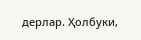дерлар. Ҳолбуки,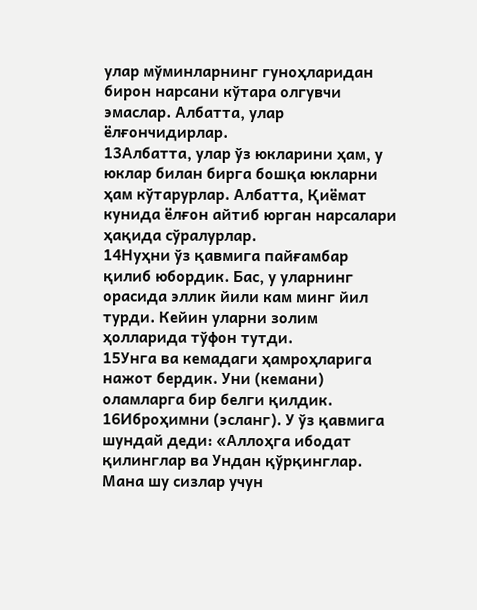улар мўминларнинг гуноҳларидан бирон нарсани кўтара олгувчи эмаслар. Албатта, улар ёлғончидирлар.
13Албатта, улар ўз юкларини ҳам, у юклар билан бирга бошқа юкларни ҳам кўтарурлар. Албатта, Қиёмат кунида ёлғон айтиб юрган нарсалари ҳақида сўралурлар.
14Нуҳни ўз қавмига пайғамбар қилиб юбордик. Бас, у уларнинг орасида эллик йили кам минг йил турди. Кейин уларни золим ҳолларида тўфон тутди.
15Унга ва кемадаги ҳамроҳларига нажот бердик. Уни (кемани) оламларга бир белги қилдик.
16Иброҳимни (эсланг). У ўз қавмига шундай деди: «Аллоҳга ибодат қилинглар ва Ундан қўрқинглар. Мана шу сизлар учун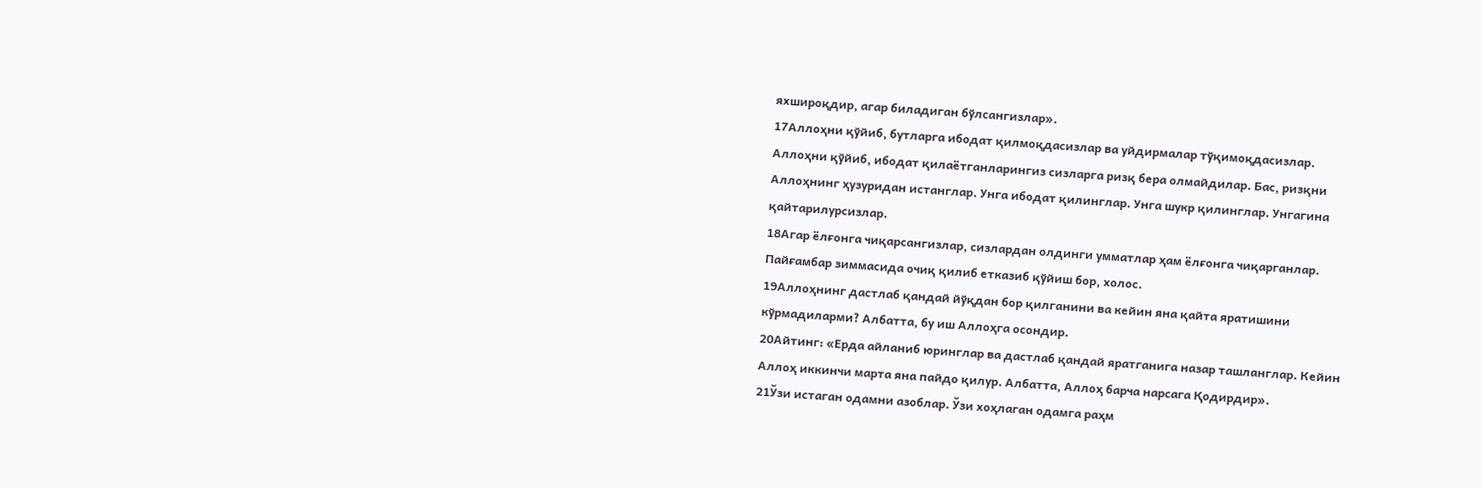яхшироқдир, агар биладиган бўлсангизлар».
17Аллоҳни қўйиб, бутларга ибодат қилмоқдасизлар ва уйдирмалар тўқимоқдасизлар. Аллоҳни қўйиб, ибодат қилаётганларингиз сизларга ризқ бера олмайдилар. Бас, ризқни Аллоҳнинг ҳузуридан истанглар. Унга ибодат қилинглар. Унга шукр қилинглар. Унгагина қайтарилурсизлар.
18Агар ёлғонга чиқарсангизлар, сизлардан олдинги умматлар ҳам ёлғонга чиқарганлар. Пайғамбар зиммасида очиқ қилиб етказиб қўйиш бор, холос.
19Аллоҳнинг дастлаб қандай йўқдан бор қилганини ва кейин яна қайта яратишини кўрмадиларми? Албатта, бу иш Аллоҳга осондир.
20Айтинг: «Ерда айланиб юринглар ва дастлаб қандай яратганига назар ташланглар. Кейин Аллоҳ иккинчи марта яна пайдо қилур. Албатта, Аллоҳ барча нарсага Қодирдир».
21Ўзи истаган одамни азоблар. Ўзи хоҳлаган одамга раҳм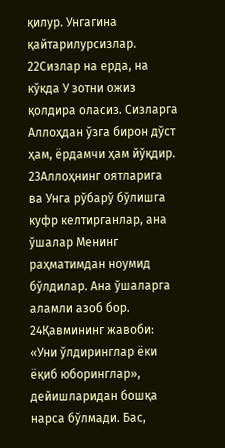қилур. Унгагина қайтарилурсизлар.
22Сизлар на ерда, на кўкда У зотни ожиз қолдира оласиз. Сизларга Аллоҳдан ўзга бирон дўст ҳам, ёрдамчи ҳам йўқдир.
23Аллоҳнинг оятларига ва Унга рўбарў бўлишга куфр келтирганлар, ана ўшалар Менинг раҳматимдан ноумид бўлдилар. Ана ўшаларга аламли азоб бор.
24Қавмининг жавоби: «Уни ўлдиринглар ёки ёқиб юборинглар», дейишларидан бошқа нарса бўлмади. Бас,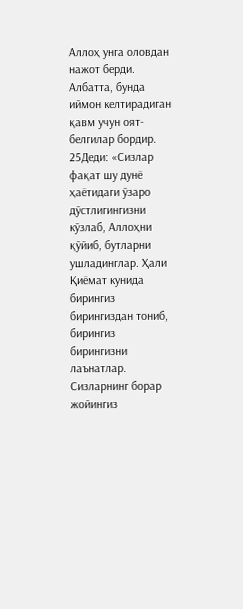Аллоҳ унга оловдан нажот берди. Албатта, бунда иймон келтирадиган қавм учун оят-белгилар бордир.
25Деди: «Сизлар фақат шу дунё ҳаётидаги ўзаро дўстлигингизни кўзлаб, Аллоҳни қўйиб, бутларни ушладинглар. Ҳали Қиёмат кунида бирингиз бирингиздан тониб, бирингиз бирингизни лаънатлар. Сизларнинг борар жойингиз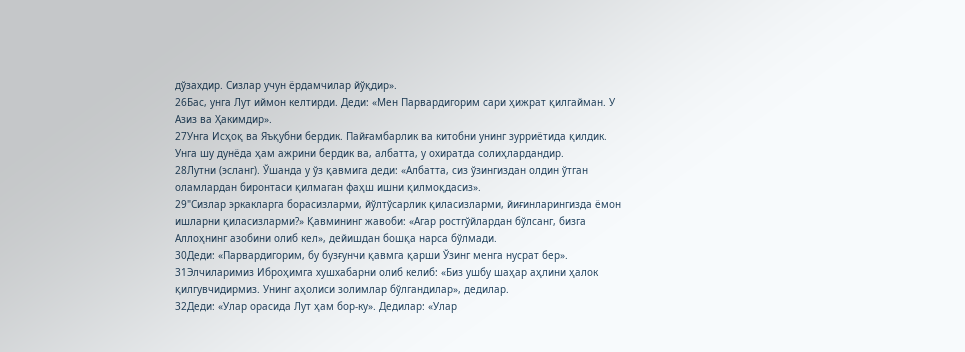дўзахдир. Сизлар учун ёрдамчилар йўқдир».
26Бас, унга Лут иймон келтирди. Деди: «Мен Парвардигорим сари ҳижрат қилгайман. У Азиз ва Ҳакимдир».
27Унга Исҳоқ ва Яъқубни бердик. Пайғамбарлик ва китобни унинг зурриётида қилдик. Унга шу дунёда ҳам ажрини бердик ва, албатта, у охиратда солиҳлардандир.
28Лутни (эсланг). Ўшанда у ўз қавмига деди: «Албатта, сиз ўзингиздан олдин ўтган оламлардан биронтаси қилмаган фаҳш ишни қилмоқдасиз».
29"Сизлар эркакларга борасизларми, йўлтўсарлик қиласизларми, йиғинларингизда ёмон ишларни қиласизларми?» Қавмининг жавоби: «Агар ростгўйлардан бўлсанг, бизга Аллоҳнинг азобини олиб кел», дейишдан бошқа нарса бўлмади.
30Деди: «Парвардигорим, бу бузғунчи қавмга қарши Ўзинг менга нусрат бер».
31Элчиларимиз Иброҳимга хушхабарни олиб келиб: «Биз ушбу шаҳар аҳлини ҳалок қилгувчидирмиз. Унинг аҳолиси золимлар бўлгандилар», дедилар.
32Деди: «Улар орасида Лут ҳам бор-ку». Дедилар: «Улар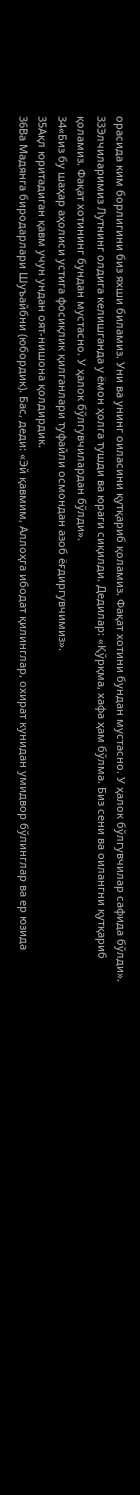орасида ким борлигини биз яхши биламиз. Уни ва унинг оиласини қутқариб қоламиз. Фақат хотини бундан мустасно. У ҳалок бўлгувчилар сафида бўлди».
33Элчиларимиз Лутнинг олдига келишганда у ёмон ҳолга тушди ва юраги сиқилди. Дедилар: «Қўрқма, хафа ҳам бўлма. Биз сени ва оилангни қутқариб қоламиз. Фақат хотининг бундан мустасно. У ҳалок бўлгувчилардан бўлди».
34«Биз бу шаҳар аҳолиси устига фосиқлик қилганлари туфайли осмондан азоб ёғдиргувчимиз».
35Ақл юритадиган қавм учун ундан оят-нишона қолдирдик.
36Ва Мадянга биродарлари Шуъайбни (юбордик). Бас, деди: «Эй қавмим, Аллоҳга ибодат қилинглар, охират кунидан умидвор бўлинглар ва ер юзида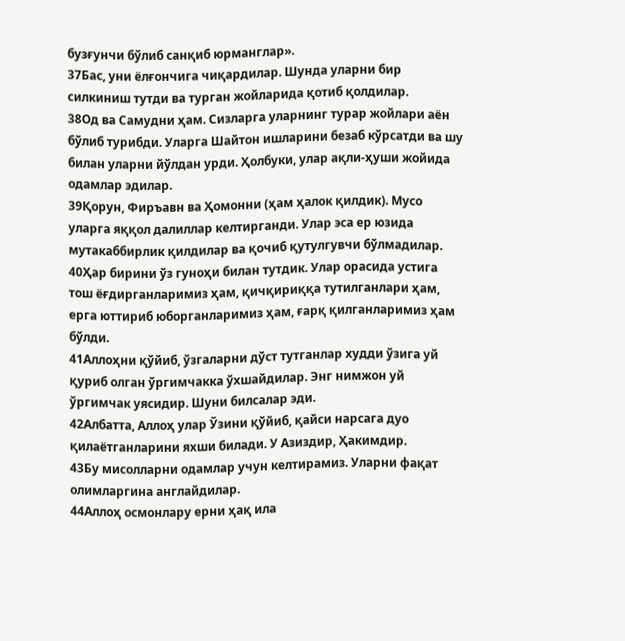бузғунчи бўлиб санқиб юрманглар».
37Бас, уни ёлғончига чиқардилар. Шунда уларни бир силкиниш тутди ва турган жойларида қотиб қолдилар.
38Од ва Самудни ҳам. Сизларга уларнинг турар жойлари аён бўлиб турибди. Уларга Шайтон ишларини безаб кўрсатди ва шу билан уларни йўлдан урди. Ҳолбуки, улар ақли-ҳуши жойида одамлар эдилар.
39Қорун, Фиръавн ва Ҳомонни (ҳам ҳалок қилдик). Мусо уларга яққол далиллар келтирганди. Улар эса ер юзида мутакаббирлик қилдилар ва қочиб қутулгувчи бўлмадилар.
40Ҳар бирини ўз гуноҳи билан тутдик. Улар орасида устига тош ёғдирганларимиз ҳам, қичқириққа тутилганлари ҳам, ерга юттириб юборганларимиз ҳам, ғарқ қилганларимиз ҳам бўлди.
41Аллоҳни қўйиб, ўзгаларни дўст тутганлар худди ўзига уй қуриб олган ўргимчакка ўхшайдилар. Энг нимжон уй ўргимчак уясидир. Шуни билсалар эди.
42Албатта, Аллоҳ улар Ўзини қўйиб, қайси нарсага дуо қилаётганларини яхши билади. У Азиздир, Ҳакимдир.
43Бу мисолларни одамлар учун келтирамиз. Уларни фақат олимларгина англайдилар.
44Аллоҳ осмонлару ерни ҳақ ила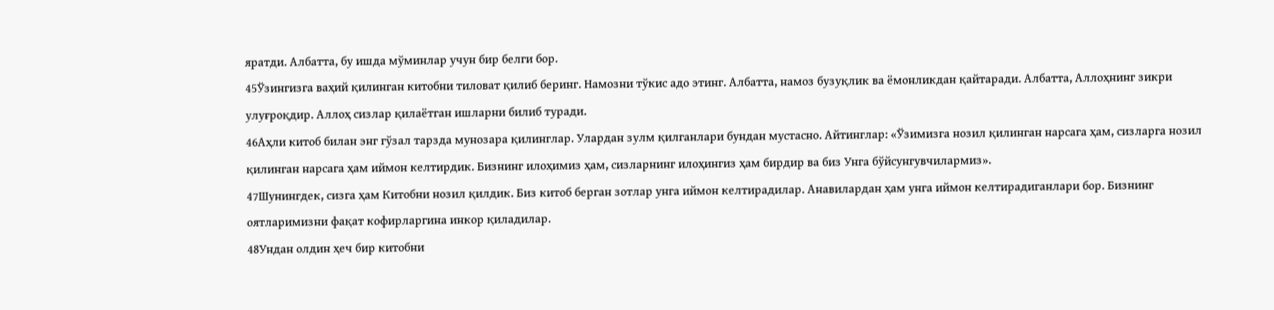яратди. Албатта, бу ишда мўминлар учун бир белги бор.
45Ўзингизга ваҳий қилинган китобни тиловат қилиб беринг. Намозни тўкис адо этинг. Албатта, намоз бузуқлик ва ёмонликдан қайтаради. Албатта, Аллоҳнинг зикри улуғроқдир. Аллоҳ сизлар қилаётган ишларни билиб туради.
46Аҳли китоб билан энг гўзал тарзда мунозара қилинглар. Улардан зулм қилганлари бундан мустасно. Айтинглар: «Ўзимизга нозил қилинган нарсага ҳам, сизларга нозил қилинган нарсага ҳам иймон келтирдик. Бизнинг илоҳимиз ҳам, сизларнинг илоҳингиз ҳам бирдир ва биз Унга бўйсунгувчилармиз».
47Шунингдек, сизга ҳам Китобни нозил қилдик. Биз китоб берган зотлар унга иймон келтирадилар. Анавилардан ҳам унга иймон келтирадиганлари бор. Бизнинг оятларимизни фақат кофирларгина инкор қиладилар.
48Ундан олдин ҳеч бир китобни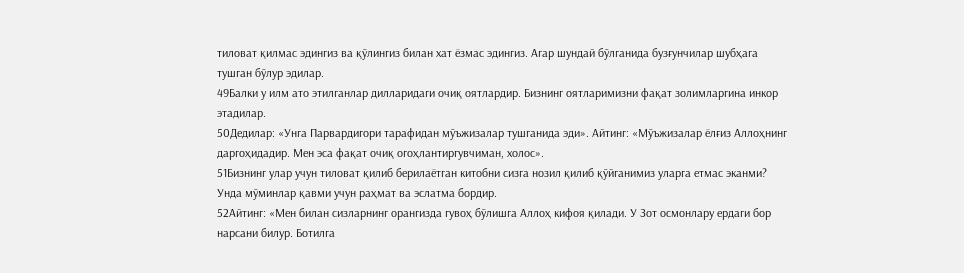тиловат қилмас эдингиз ва қўлингиз билан хат ёзмас эдингиз. Агар шундай бўлганида бузғунчилар шубҳага тушган бўлур эдилар.
49Балки у илм ато этилганлар дилларидаги очиқ оятлардир. Бизнинг оятларимизни фақат золимларгина инкор этадилар.
50Дедилар: «Унга Парвардигори тарафидан мўъжизалар тушганида эди». Айтинг: «Мўъжизалар ёлғиз Аллоҳнинг даргоҳидадир. Мен эса фақат очиқ огоҳлантиргувчиман, холос».
51Бизнинг улар учун тиловат қилиб берилаётган китобни сизга нозил қилиб қўйганимиз уларга етмас эканми? Унда мўминлар қавми учун раҳмат ва эслатма бордир.
52Айтинг: «Мен билан сизларнинг орангизда гувоҳ бўлишга Аллоҳ кифоя қилади. У Зот осмонлару ердаги бор нарсани билур. Ботилга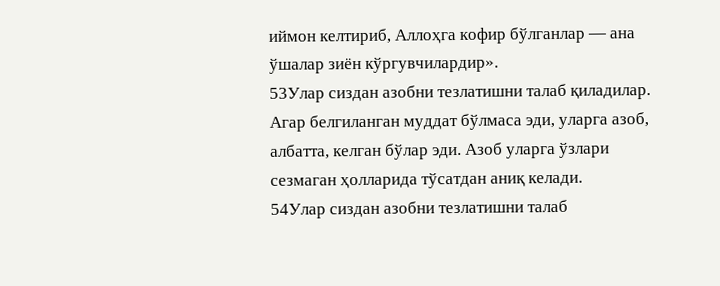иймон келтириб, Аллоҳга кофир бўлганлар — ана ўшалар зиён кўргувчилардир».
53Улар сиздан азобни тезлатишни талаб қиладилар. Агар белгиланган муддат бўлмаса эди, уларга азоб, албатта, келган бўлар эди. Азоб уларга ўзлари сезмаган ҳолларида тўсатдан аниқ келади.
54Улар сиздан азобни тезлатишни талаб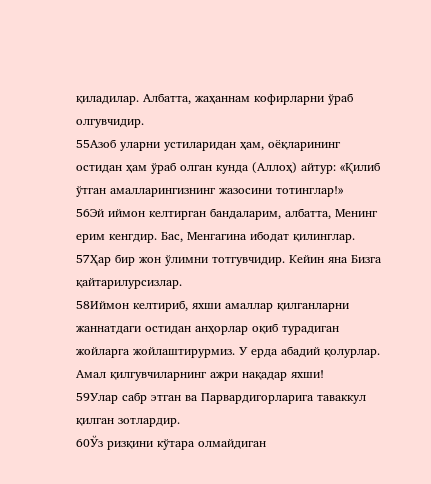қиладилар. Албатта, жаҳаннам кофирларни ўраб олгувчидир.
55Азоб уларни устиларидан ҳам, оёқларининг остидан ҳам ўраб олган кунда (Аллоҳ) айтур: «Қилиб ўтган амалларингизнинг жазосини тотинглар!»
56Эй иймон келтирган бандаларим, албатта, Менинг ерим кенгдир. Бас, Менгагина ибодат қилинглар.
57Ҳар бир жон ўлимни тотгувчидир. Кейин яна Бизга қайтарилурсизлар.
58Иймон келтириб, яхши амаллар қилганларни жаннатдаги остидан анҳорлар оқиб турадиган жойларга жойлаштирурмиз. У ерда абадий қолурлар. Амал қилгувчиларнинг ажри нақадар яхши!
59Улар сабр этган ва Парвардигорларига таваккул қилган зотлардир.
60Ўз ризқини кўтара олмайдиган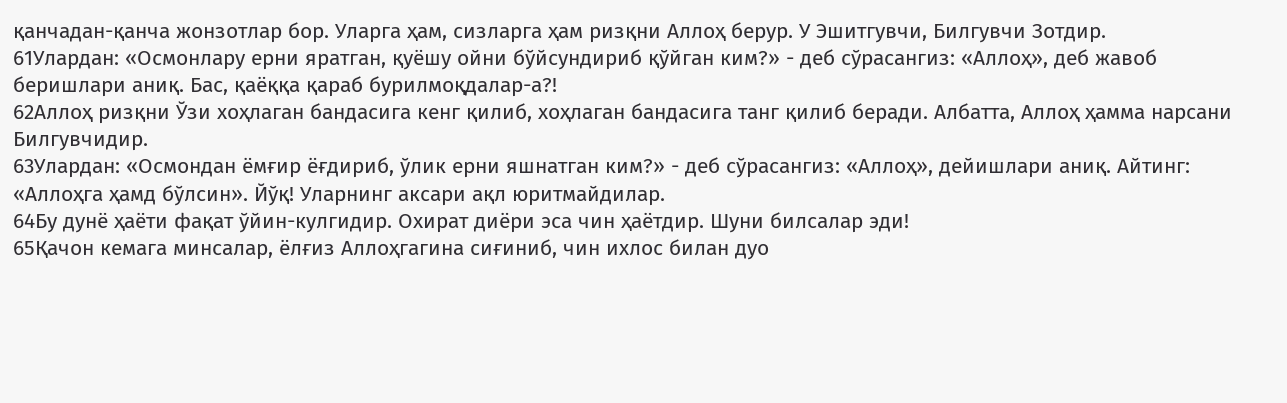қанчадан-қанча жонзотлар бор. Уларга ҳам, сизларга ҳам ризқни Аллоҳ берур. У Эшитгувчи, Билгувчи Зотдир.
61Улардан: «Осмонлару ерни яратган, қуёшу ойни бўйсундириб қўйган ким?» - деб сўрасангиз: «Аллоҳ», деб жавоб беришлари аниқ. Бас, қаёққа қараб бурилмоқдалар-а?!
62Аллоҳ ризқни Ўзи хоҳлаган бандасига кенг қилиб, хоҳлаган бандасига танг қилиб беради. Албатта, Аллоҳ ҳамма нарсани Билгувчидир.
63Улардан: «Осмондан ёмғир ёғдириб, ўлик ерни яшнатган ким?» - деб сўрасангиз: «Аллоҳ», дейишлари аниқ. Айтинг: «Аллоҳга ҳамд бўлсин». Йўқ! Уларнинг аксари ақл юритмайдилар.
64Бу дунё ҳаёти фақат ўйин-кулгидир. Охират диёри эса чин ҳаётдир. Шуни билсалар эди!
65Қачон кемага минсалар, ёлғиз Аллоҳгагина сиғиниб, чин ихлос билан дуо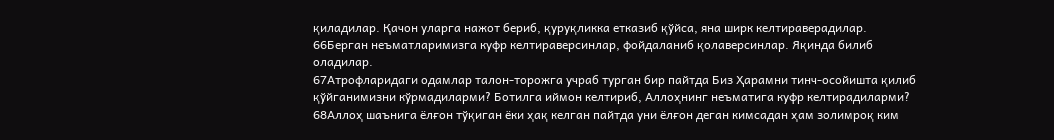қиладилар. Қачон уларга нажот бериб, қуруқликка етказиб қўйса, яна ширк келтираверадилар.
66Берган неъматларимизга куфр келтираверсинлар, фойдаланиб қолаверсинлар. Яқинда билиб оладилар.
67Атрофларидаги одамлар талон-торожга учраб турган бир пайтда Биз Ҳарамни тинч-осойишта қилиб қўйганимизни кўрмадиларми? Ботилга иймон келтириб, Аллоҳнинг неъматига куфр келтирадиларми?
68Аллоҳ шаънига ёлғон тўқиган ёки ҳақ келган пайтда уни ёлғон деган кимсадан ҳам золимроқ ким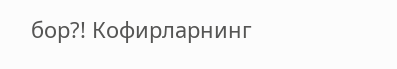бор?! Кофирларнинг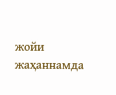жойи жаҳаннамда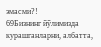эмасми?!
69Бизнинг йўлимизда курашганларни, албатта,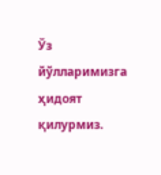Ўз йўлларимизга ҳидоят қилурмиз.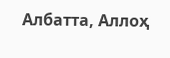Албатта, Аллоҳ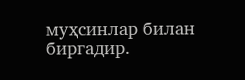муҳсинлар билан биргадир.